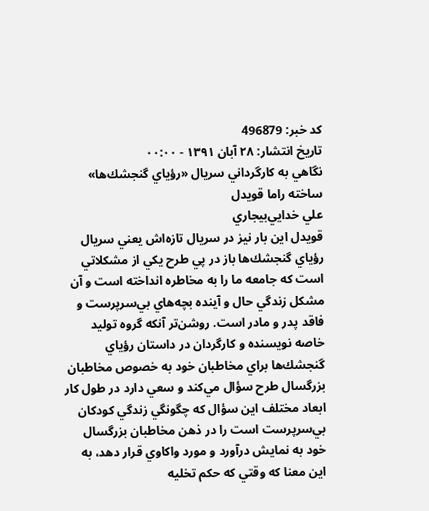کد خبر: 496879
تاریخ انتشار: ۲۸ آبان ۱۳۹۱ - ۰۰:۰۰
نگاهي به كارگرداني سريال «رؤياي گنجشك‌ها» ساخته راما قويدل
علي خدايي‌بيجاري
قويدل اين بار نيز در سريال تازه‌اش يعني سريال رؤياي گنجشك‌ها باز در پي طرح يكي از مشكلاتي است كه جامعه ما را به مخاطره انداخته است و آن مشكل زندگي حال و آينده بچه‌هاي بي‌سرپرست و فاقد پدر و مادر است. روشن‌تر آنكه گروه توليد خاصه نويسنده و كارگردان در داستان رؤياي گنجشك‌ها براي مخاطبان خود به خصوص مخاطبان بزرگسال طرح سؤال مي‌كند و سعي دارد در طول كار ابعاد مختلف اين سؤال كه چگونگي زندگي كودكان بي‌سرپرست است را در ذهن مخاطبان بزرگسال خود به نمايش درآورد و مورد واكاوي قرار دهد، به اين معنا كه وقتي كه حكم تخليه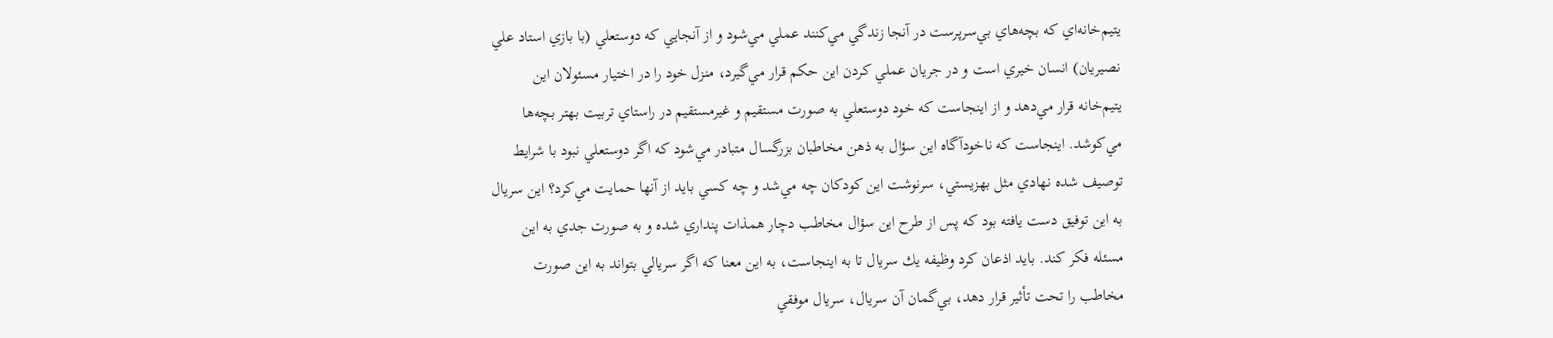يتيم‌خانه‌اي كه بچه‌هاي بي‌سرپرست در آنجا زندگي مي‌كنند عملي مي‌شود و از آنجايي كه دوستعلي (با بازي استاد علي نصيريان) انسان خيري است و در جريان عملي كردن اين حكم قرار مي‌گيرد، منزل خود را در اختيار مسئولان اين يتيم‌خانه قرار مي‌دهد و از اينجاست كه خود دوستعلي به صورت مستقيم و غيرمستقيم در راستاي تربيت بهتر بچه‌ها مي‌كوشد. اينجاست كه ناخودآگاه اين سؤال به ذهن مخاطبان بزرگسال متبادر مي‌شود كه اگر دوستعلي نبود با شرايط توصيف شده نهادي مثل بهزيستي، سرنوشت اين كودكان چه مي‌شد و چه كسي بايد از آنها حمايت مي‌كرد؟ اين سريال به اين توفيق دست يافته بود كه پس از طرح اين سؤال مخاطب دچار همذات پنداري‌ شده و به صورت جدي به اين مسئله فكر كند. بايد اذعان كرد وظيفه يك سريال تا به اينجاست، به اين معنا كه اگر سريالي بتواند به اين صورت مخاطب را تحت تأثير قرار دهد، بي‌گمان آن سريال، سريال موفقي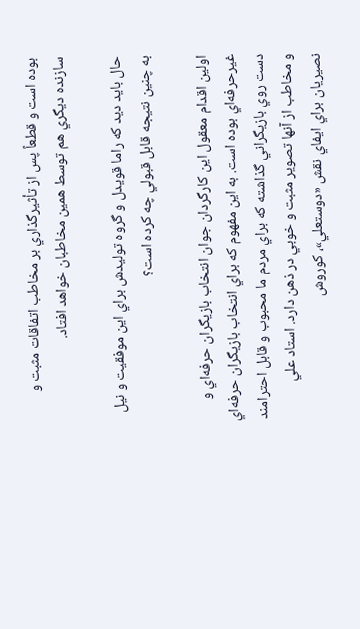بوده است و قطعاً پس از تأثيرگذاري بر مخاطب اتفاقات مثبت و سازنده ديگري هم توسط همين مخاطبان خواهد افتاد.

حال بايد ديد كه راما قويدل و گروه توليدش براي اين موفقيت و نيل به چنين نتيجه قابل قبولي چه كرده است؟

اولين اقدام معقول اين كارگردان جوان انتخاب بازيگران حرفه‌اي و غيرحرفه‌اي بوده است. به اين مفهوم كه براي انتخاب بازيگران حرفه‌اي دست روي بازيگراني گذاشته كه براي مردم ما محبوب و قابل احترامند و مخاطب از آنها تصوير مثبت و خوبي در ذهن دارد. استاد علي نصيريان براي ايفاي نقش «دوستعلي»، كوروش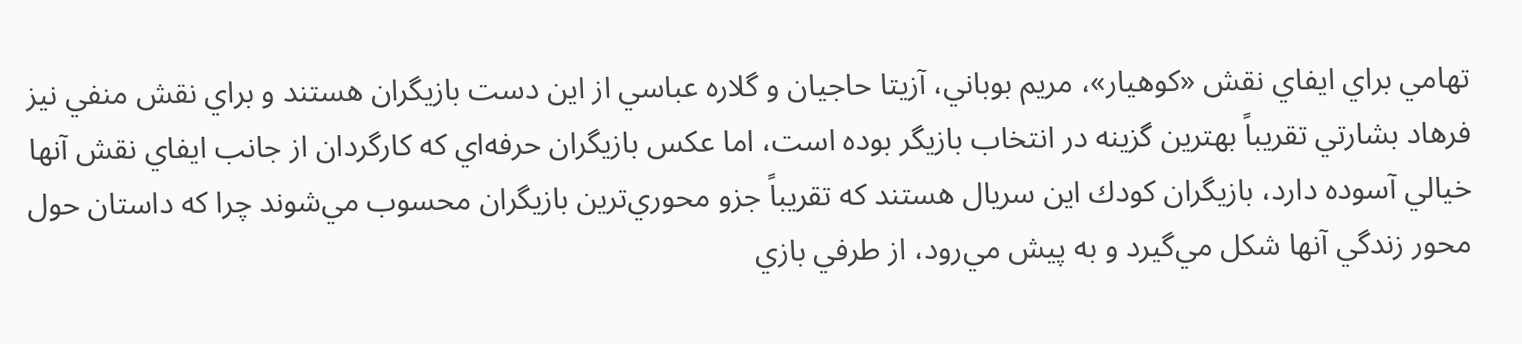تهامي براي ايفاي نقش «كوهيار»، مريم بوباني، آزيتا حاجيان و گلاره عباسي از اين دست بازيگران هستند و براي نقش منفي نيز فرهاد بشارتي تقريباً بهترين گزينه در انتخاب بازيگر بوده است، اما عكس بازيگران حرفه‌اي كه كارگردان از جانب ايفاي نقش آنها خيالي آسوده دارد، بازيگران كودك اين سريال هستند كه تقريباً جزو محوري‌ترين بازيگران محسوب مي‌شوند چرا كه داستان حول محور زندگي آنها شكل مي‌گيرد و به پيش مي‌رود، از طرفي بازي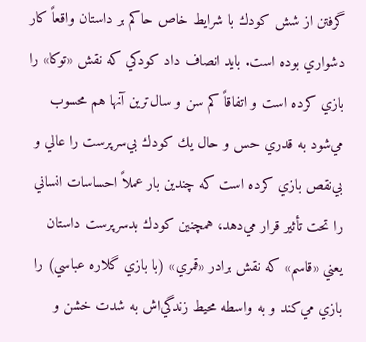گرفتن از شش كودك با شرايط خاص حاكم بر داستان واقعاً كار دشواري بوده است. بايد انصاف داد كودكي كه نقش «توكا» را بازي كرده است و اتفاقاً كم سن و سال‌ترين آنها هم محسوب مي‌شود به قدري حس و حال يك كودك بي‌سرپرست را عالي و بي‌نقص بازي كرده است كه چندين بار عملاً احساسات انساني را تحت تأثير قرار مي‌دهد، همچنين كودك بدسرپرست داستان يعني «قاسم» كه نقش برادر «قمري» (با بازي گلاره عباسي) را بازي مي‌كند و به واسطه محيط زندگي‌اش به شدت خشن و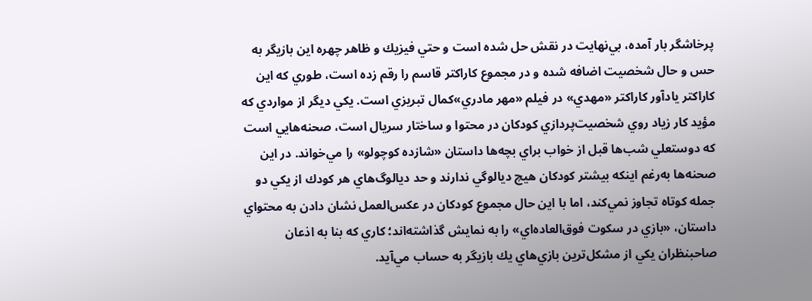پرخاشگر بار آمده، بي‌نهايت در نقش حل شده است و حتي فيزيك و ظاهر چهره اين بازيگر به حس و حال شخصيت اضافه شده و در مجموع كاراكتر قاسم را رقم زده است، طوري كه اين كاراكتر يادآور كاراكتر «مهدي» در فيلم «مهر مادري»كمال تبريزي است. يكي ديگر از مواردي كه مؤيد كار زياد روي شخصيت‌پردازي كودكان در محتوا و ساختار سريال است، ‌صحنه‌هايي است كه دوستعلي شب‌ها قبل از خواب براي بچه‌ها داستان «شازده كوچولو» را مي‌خواند. در اين صحنه‌ها به‌رغم اينكه بيشتر كودكان هيچ ديالوگي ندارند و حد ديالوگ‌هاي هر كودك از يكي دو جمله كوتاه تجاوز نمي‌كند، اما با اين حال مجموع كودكان در عكس‌العمل نشان دادن به محتواي داستان، «بازي در سكوت فوق‌العاده‌اي» را به نمايش گذاشته‌اند؛ كاري كه بنا به اذعان صاحبنظران يكي از مشكل‌ترين بازي‌هاي يك بازيگر به حساب مي‌آيد.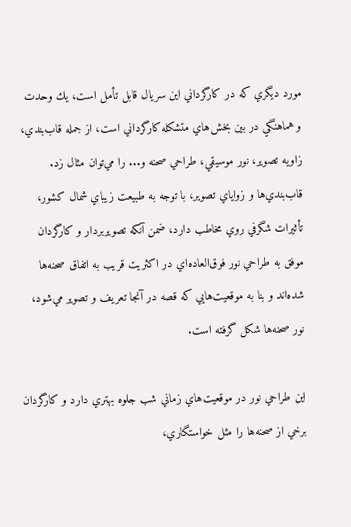مورد ديگري كه در كارگرداني اين سريال قابل تأمل است، يك وحدت و هماهنگي در بين بخش‌هاي متشكله كارگرداني است، از جمله قاب‌بندي، زاويه تصوير، نور موسيقي، طراحي صحنه و... را مي‌توان مثال زد. قاب‌بندي‌ها و زواياي تصوير، با توجه به طبيعت زيباي شمال كشور، تأثيرات شگرفي روي مخاطب دارد، ضمن آنكه تصويربردار و كارگردان موفق به طراحي نور فوق‌العاده‌اي در اكثريت قريب به اتفاق صحنه‌ها شده‌اند و بنا به موقعيت‌هايي كه قصه در آنجا تعريف و تصوير مي‌شود، نور صحنه‌ها شكل گرفته است.

اين طراحي نور در موقعيت‌هاي زماني شب جلوه بهتري دارد و كارگردان برخي از صحنه‌ها را مثل خواستگاري،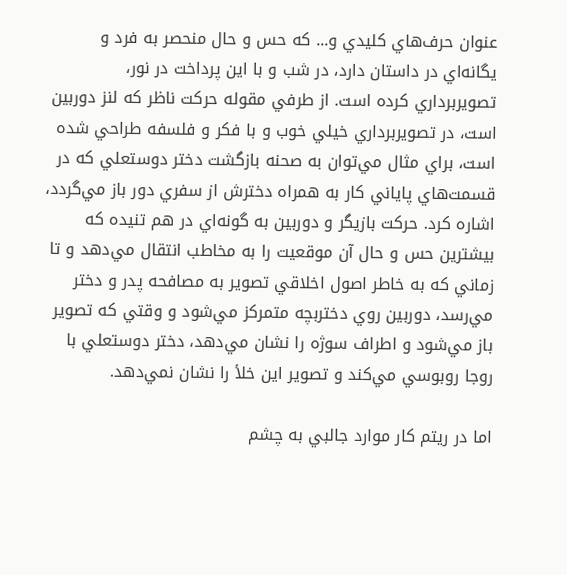عنوان حرف‌هاي كليدي و... كه حس و حال منحصر به فرد و يگانه‌اي در داستان دارد، در شب و با اين پرداخت در نور، تصويربرداري كرده است. از طرفي مقوله حركت ناظر كه لنز دوربين است، در تصويربرداري خيلي خوب و با فكر و فلسفه طراحي شده است، براي مثال مي‌توان به صحنه بازگشت دختر دوستعلي كه در قسمت‌هاي پاياني كار به همراه دخترش از سفري دور باز مي‌گردد، اشاره كرد. حركت بازيگر و دوربين به گونه‌اي در هم تنيده كه بيشترين حس و حال آن موقعيت را به مخاطب انتقال مي‌دهد و تا زماني كه به خاطر اصول اخلاقي تصوير به مصافحه پدر و دختر مي‌رسد، دوربين روي دختر‌بچه متمركز مي‌شود و وقتي كه تصوير باز مي‌شود و اطراف سوژه را نشان مي‌دهد، دختر دوستعلي با روجا روبوسي مي‌كند و تصوير اين خلأ را نشان نمي‌دهد.

اما در ريتم كار موارد جالبي به چشم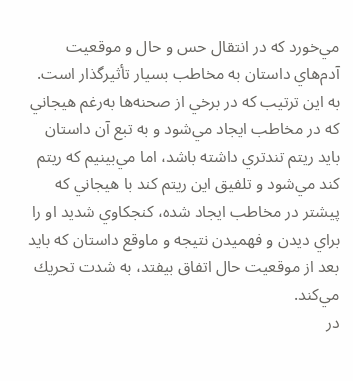مي‌خورد كه در انتقال حس و حال و موقعيت آدم‌هاي داستان به مخاطب بسيار تأثيرگذار است. به اين ترتيب كه در برخي از صحنه‌ها به‌رغم هيجاني كه در مخاطب ايجاد مي‌شود و به تبع آن داستان بايد ريتم تندتري داشته باشد، اما مي‌بينيم كه ريتم كند مي‌شود و تلفيق اين ريتم كند با هيجاني كه پيشتر در مخاطب ايجاد شده، كنجكاوي شديد او را براي ديدن و فهميدن نتيجه و ماوقع داستان كه بايد بعد از موقعيت حال اتفاق بيفتد، به شدت تحريك مي‌كند.
در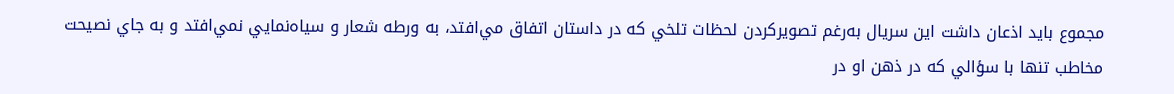مجموع بايد اذعان داشت اين سريال به‌رغم تصويركردن لحظات تلخي كه در داستان اتفاق مي‌افتد، به ورطه شعار و سياه‌نمايي نمي‌افتد و به جاي نصيحت مخاطب تنها با سؤالي كه در ذهن او در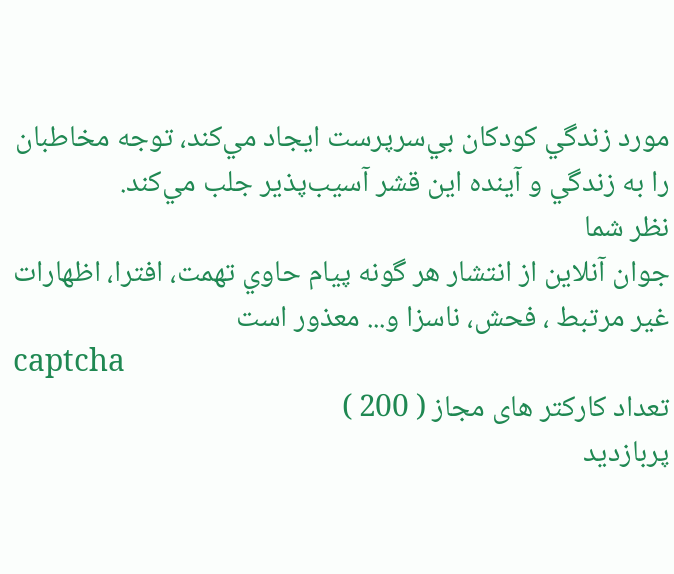مورد زندگي كودكان بي‌سرپرست ايجاد مي‌كند، توجه مخاطبان را به زندگي و آينده اين قشر آسيب‌پذير جلب مي‌كند.
نظر شما
جوان آنلاين از انتشار هر گونه پيام حاوي تهمت، افترا، اظهارات غير مرتبط ، فحش، ناسزا و... معذور است
captcha
تعداد کارکتر های مجاز ( 200 )
پربازدید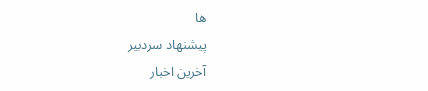ها
پیشنهاد سردبیر
آخرین اخبار